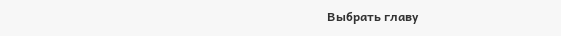Выбрать главу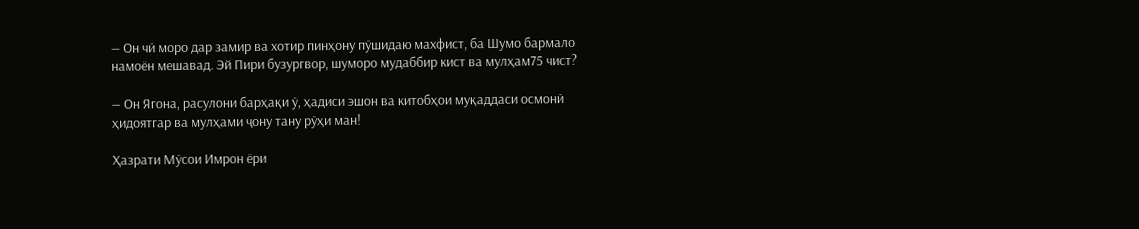— Он чӣ моро дар замир ва хотир пинҳону пӯшидаю махфист, ба Шумо бармало намоён мешавад. Эй Пири бузургвор, шуморо мудаббир кист ва мулҳам75 чист?

— Он Ягона, расулони барҳақи ӯ, ҳадиси эшон ва китобҳои муқаддаси осмонӣ ҳидоятгар ва мулҳами ҷону тану рӯҳи ман!

Ҳазрати Мӯсои Имрон ёри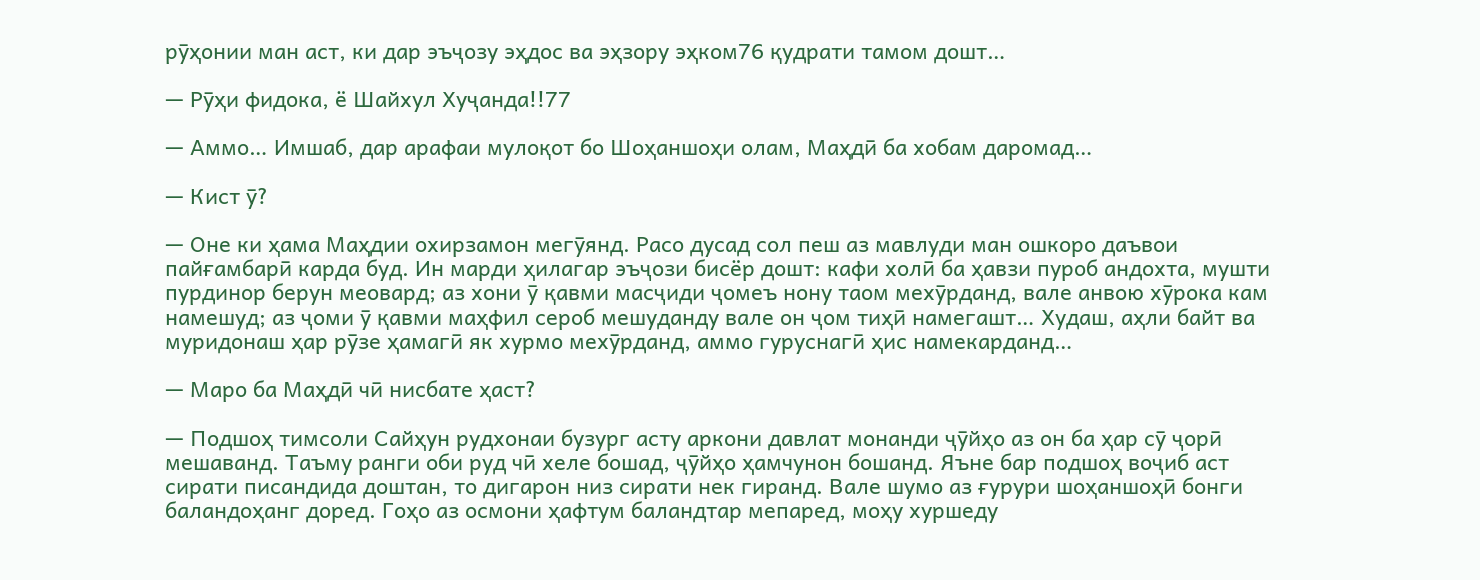рӯҳонии ман аст, ки дар эъҷозу эҳдос ва эҳзору эҳком76 қудрати тамом дошт…

— Рӯҳи фидока, ё Шайхул Хуҷанда!!77

— Аммо… Имшаб, дар арафаи мулоқот бо Шоҳаншоҳи олам, Маҳдӣ ба хобам даромад…

— Кист ӯ?

— Оне ки ҳама Маҳдии охирзамон мегӯянд. Расо дусад сол пеш аз мавлуди ман ошкоро даъвои пайғамбарӣ карда буд. Ин марди ҳилагар эъҷози бисёр дошт: кафи холӣ ба ҳавзи пуроб андохта, мушти пурдинор берун меовард; аз хони ӯ қавми масҷиди ҷомеъ нону таом мехӯрданд, вале анвою хӯрока кам намешуд; аз ҷоми ӯ қавми маҳфил сероб мешуданду вале он ҷом тиҳӣ намегашт… Худаш, аҳли байт ва муридонаш ҳар рӯзе ҳамагӣ як хурмо мехӯрданд, аммо гуруснагӣ ҳис намекарданд…

— Маро ба Маҳдӣ чӣ нисбате ҳаст?

— Подшоҳ тимсоли Сайҳун рудхонаи бузург асту аркони давлат монанди ҷӯйҳо аз он ба ҳар сӯ ҷорӣ мешаванд. Таъму ранги оби руд чӣ хеле бошад, ҷӯйҳо ҳамчунон бошанд. Яъне бар подшоҳ воҷиб аст сирати писандида доштан, то дигарон низ сирати нек гиранд. Вале шумо аз ғурури шоҳаншоҳӣ бонги баландоҳанг доред. Гоҳо аз осмони ҳафтум баландтар мепаред, моҳу хуршеду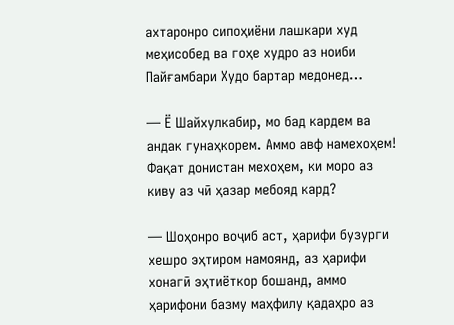ахтаронро сипоҳиёни лашкари худ меҳисобед ва гоҳе худро аз ноиби Пайғамбари Худо бартар медонед…

— Ё Шайхулкабир, мо бад кардем ва андак гунаҳкорем. Аммо авф намехоҳем! Фақат донистан мехоҳем, ки моро аз киву аз чӣ ҳазар мебояд кард?

— Шоҳонро воҷиб аст, ҳарифи бузурги хешро эҳтиром намоянд, аз ҳарифи хонагӣ эҳтиёткор бошанд, аммо ҳарифони базму маҳфилу қадаҳро аз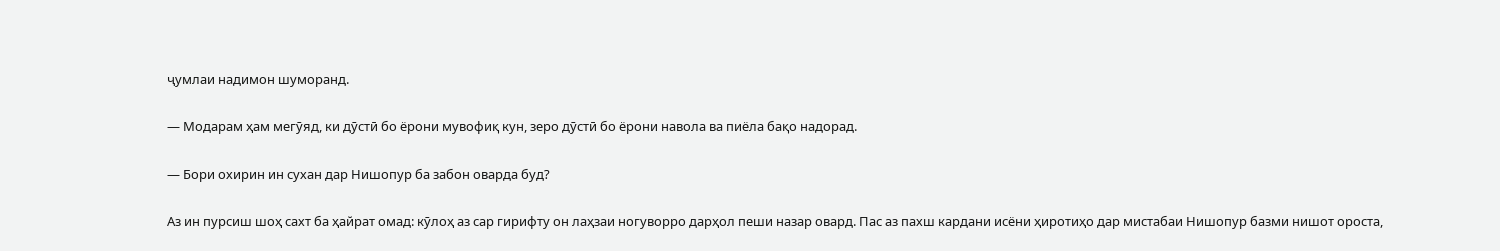ҷумлаи надимон шуморанд.

— Модарам ҳам мегӯяд, ки дӯстӣ бо ёрони мувофиқ кун, зеро дӯстӣ бо ёрони навола ва пиёла бақо надорад.

— Бори охирин ин сухан дар Нишопур ба забон оварда буд?

Аз ин пурсиш шоҳ сахт ба ҳайрат омад: кӯлоҳ аз сар гирифту он лаҳзаи ногуворро дарҳол пеши назар овард. Пас аз пахш кардани исёни ҳиротиҳо дар мистабаи Нишопур базми нишот ороста,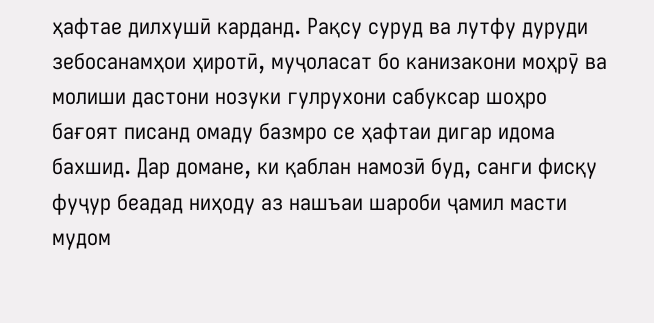ҳафтае дилхушӣ карданд. Рақсу суруд ва лутфу дуруди зебосанамҳои ҳиротӣ, муҷоласат бо канизакони моҳрӯ ва молиши дастони нозуки гулрухони сабуксар шоҳро бағоят писанд омаду базмро се ҳафтаи дигар идома бахшид. Дар домане, ки қаблан намозӣ буд, санги фисқу фуҷур беадад ниҳоду аз нашъаи шароби ҷамил масти мудом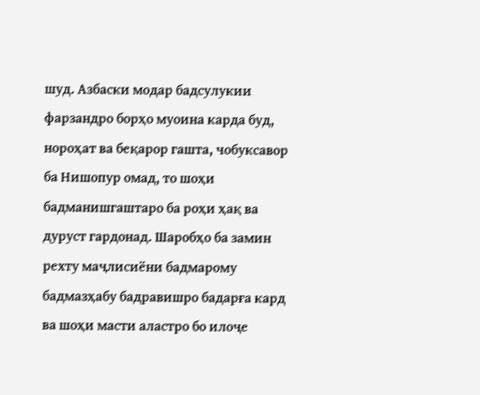шуд. Азбаски модар бадсулукии фарзандро борҳо муоина карда буд, нороҳат ва беқарор гашта, чобуксавор ба Нишопур омад, то шоҳи бадманишгаштаро ба роҳи ҳақ ва дуруст гардонад. Шаробҳо ба замин рехту маҷлисиёни бадмарому бадмазҳабу бадравишро бадарға кард ва шоҳи масти аластро бо илоҷе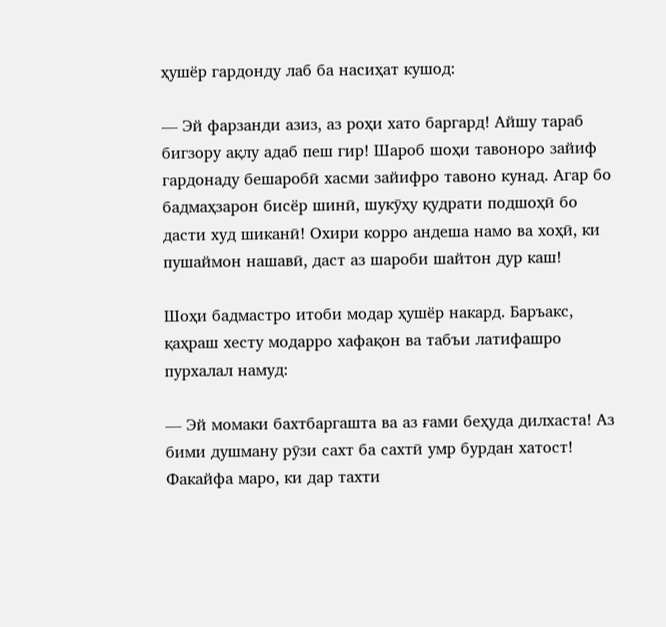ҳушёр гардонду лаб ба насиҳат кушод:

— Эй фарзанди азиз, аз роҳи хато баргард! Айшу тараб бигзору ақлу адаб пеш гир! Шароб шоҳи тавоноро зайиф гардонаду бешаробӣ хасми зайифро тавоно кунад. Агар бо бадмаҳзарон бисёр шинӣ, шукӯҳу қудрати подшоҳӣ бо дасти худ шиканӣ! Охири корро андеша намо ва хоҳӣ, ки пушаймон нашавӣ, даст аз шароби шайтон дур каш!

Шоҳи бадмастро итоби модар ҳушёр накард. Баръакс, қаҳраш хесту модарро хафақон ва табъи латифашро пурхалал намуд:

— Эй момаки бахтбаргашта ва аз ғами беҳуда дилхаста! Аз бими душману рӯзи сахт ба сахтӣ умр бурдан хатост! Факайфа маро, ки дар тахти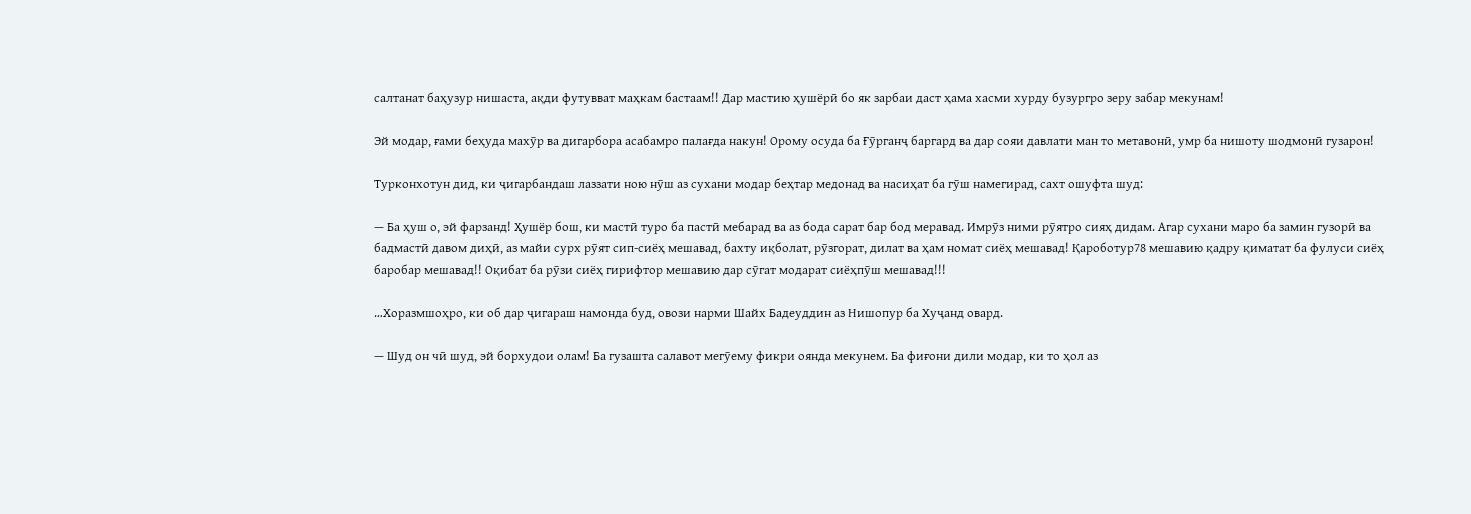салтанат баҳузур нишаста, ақди футувват маҳкам бастаам!! Дар мастию ҳушёрӣ бо як зарбаи даст ҳама хасми хурду бузургро зеру забар мекунам!

Эй модар, ғами беҳуда махӯр ва дигарбора асабамро палағда накун! Орому осуда ба Ғӯрганҷ баргард ва дар сояи давлати ман то метавонӣ, умр ба нишоту шодмонӣ гузарон!

Турконхотун дид, ки ҷигарбандаш лаззати ною нӯш аз сухани модар беҳтар медонад ва насиҳат ба гӯш намегирад, сахт ошуфта шуд:

— Ба ҳуш о, эй фарзанд! Ҳушёр бош, ки мастӣ туро ба пастӣ мебарад ва аз бода сарат бар бод меравад. Имрӯз ними рӯятро сияҳ дидам. Агар сухани маро ба замин гузорӣ ва бадмастӣ давом диҳӣ, аз майи сурх рӯят сип-сиёҳ мешавад, бахту иқболат, рӯзгорат, дилат ва ҳам номат сиёҳ мешавад! Қароботур78 мешавию қадру қиматат ба фулуси сиёҳ баробар мешавад!! Оқибат ба рӯзи сиёҳ гирифтор мешавию дар сӯгат модарат сиёҳпӯш мешавад!!!

…Хоразмшоҳро, ки об дар ҷигараш намонда буд, овози нарми Шайх Бадеуддин аз Нишопур ба Хуҷанд овард.

— Шуд он чӣ шуд, эй борхудои олам! Ба гузашта салавот мегӯему фикри оянда мекунем. Ба фиғони дили модар, ки то ҳол аз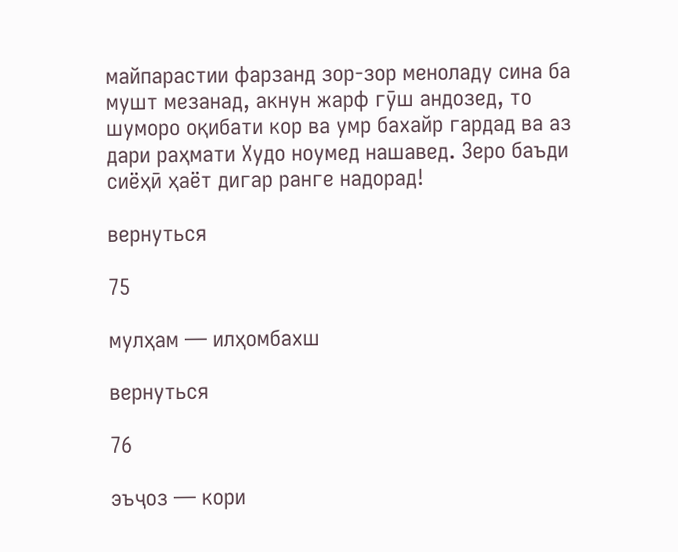майпарастии фарзанд зор-зор меноладу сина ба мушт мезанад, акнун жарф гӯш андозед, то шуморо оқибати кор ва умр бахайр гардад ва аз дари раҳмати Худо ноумед нашавед. Зеро баъди сиёҳӣ ҳаёт дигар ранге надорад!

вернуться

75

мулҳам — илҳомбахш

вернуться

76

эъҷоз — кори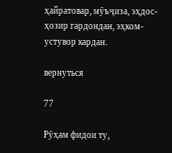ҳайратовар, мӯъҷиза, эҳдос-ҳозир гардондан, эҳком-устувор кардан.

вернуться

77

Рӯҳам фидои ту,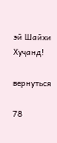эй Шайхи Хуҷанд!

вернуться

78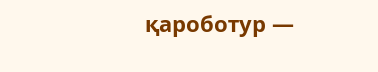қароботур —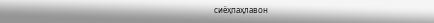сиёҳпаҳлавон